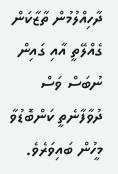ދާހިއްލުމުން ތާޒާކަން ގެއްލޭތީ އާއި ގައިން ނުބަސް ވަސް ދުވާފާނެތީ ކަންބޮޑުވާ މީހުން ބައިވަރެވެ.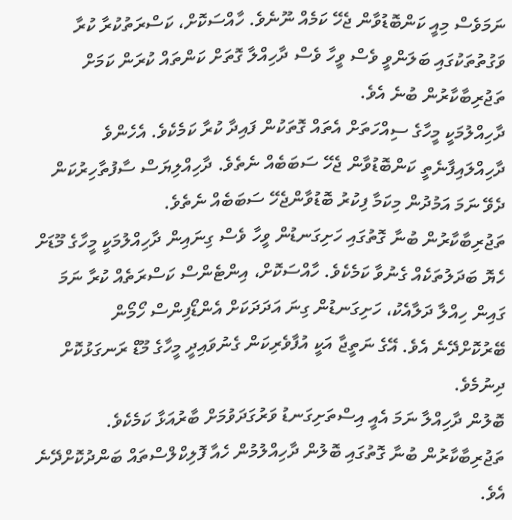ނަމަވެސް މިއީ ކަންބޮޑުވާން ޖެހޭ ކަމެއް ނޫނެވެ. ހާއްސަކޮށް، ކަސްރަތުކުރާ ކުރާ ވަގުތުތަކުގައި ބަލަންވީ ވެސް ވީހާ ވެސް ދާހިއްލާ ގޮތަށް ކަންތައް ކުރަން ކަމަށް ތަޖުރިބާކާރުން ބުނެ އެވެ.
ދާހިއްލުމަކީ މީހާގެ ސިއްހަތަށް އެތައް ގޮތަކުން ފައިދާ ކުރާ ކަމެކެވެ. އެހެންވެ ދާހިއްލައިފާނެތީ ކަންބޮޑުވާން ޖެހޭ ސަބަބެއް ނެތެވެ. ދާހިއްލިޔަސް ސާފުތާހިރުކަން ދެވޭ ނަމަ އަމުދުން މިކަމާ ފިކުރު ބޮޑުވާންޖެހޭ ސަބަބެއް ނެތެވެ.
ތަޖުރިބާކާރުން ބުނާ ގޮތުގައި ހަށިގަނޑުން ވީހާ ވެސް ގިނައިން ދާހިއްލުމަކީ މީހާގެ މޫޑަށް ހެޔޮ ބަދަލުތަކެއް ގެނުވާ ކަމެކެވެ. ހާއްސަކޮށް، އިންޓެންސް ކަސްރަތެއް ކުރާ ނަމަ ގައިން ހިއްލާ ދަލާއެކު، ހަށިގަނޑުން ގިނަ އަދަދަކަށް އެންޑޯފިންސް ހޯމޯން ބޭރުކޮށްދޭނެ އެވެ. އޭގެ ނަތީޖާ އަކީ އުފާވެރިކަން ގެނުވައިދީ މީހާގެ މޫޑް ރަނގަޅުކޮށް ދިނުމެވެ.
ބޮލުން ދާހިއްލާ ނަމަ އެއީ އިސްތަށިގަނޑު ވަރުގަދަވުމަށް ބާރުއަޅާ ކަމެކެވެ. ތަޖުރިބާކާރުން ބުނާ ގޮތުގައި ބޮލުން ދާހިއްލުމުން ހެއާ ފޮލިކްލްސްތައް ބަންދުކޮށްދޭނެ އެވެ.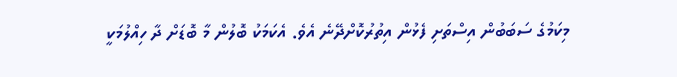މިކަމުގެ ސަބަބުން އިސްތަށި ފެޅުން އިތުރުކޮށްދޭނެ އެވެ. އެކަމަކު ބޮލުން މާ ބޮޑަށް ދާ ހިއްލުމަކީ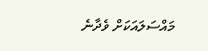މައްސަލައަކަށް ވެދާނެ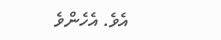އެވެ. އެހެންވެ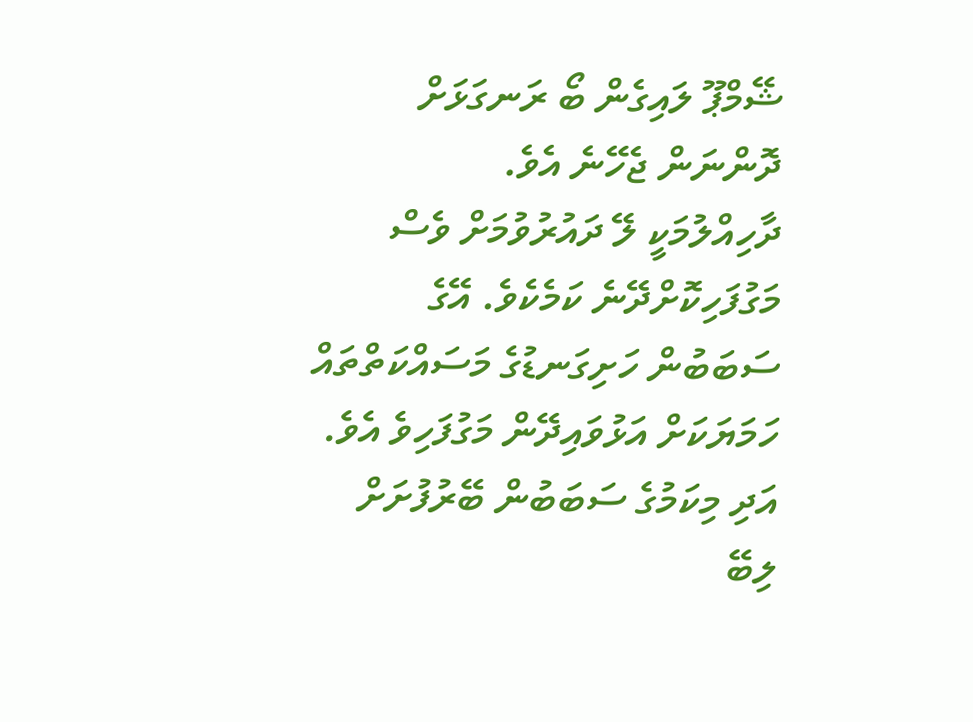ޝޭމްޕޫ ލައިގެން ބޯ ރަނގަޅަށް ދޮންނަން ޖެހޭނެ އެވެ.
ދާހިއްލުމަކީ ލޭ ދައުރުވުމަށް ވެސް މަގުފަހިކޮށްދޭނެ ކަމެކެވެ. އޭގެ ސަބަބުން ހަށިގަނޑުގެ މަސައްކަތްތައް ހަމަޔަކަށް އަޅުވައިދޭން މަގުފަހިވެ އެވެ. އަދި މިކަމުގެ ސަބަބުން ބޭރުފުށަށް ލިބޭ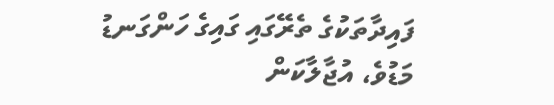ފައިދާތަކުގެ ތެރޭގައި ގައިގެ ހަންގަނޑު މަޑުވެ، އުޖާލާކަން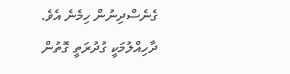ގެނެސްދިނުން ހިމެނެ އެވެ.
ދާހިއްލުމަކީ ގުދުރަތީ ގޮތުން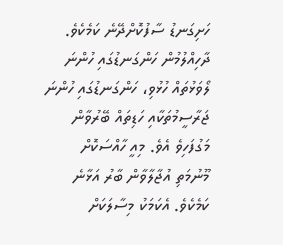ހަށިގަނޑު ސާފުކޮށްދޭނެ ކަމެކެވެ. ދާހިއްލުމުން ހަންގަނޑުގައި ހުންނަ ލޯވަޅުތައް ހުޅުވި، ހަންގަނޑުގައި ހުންނަ ޖަރާސީމުތަކާއި ހަޑިތައް ބޭރުވާން މަގުފަހިވެ އެވެ. މިއީ ހާއްސަކޮށް މޫނުމަތި އުޖާލާވާން ބާރު އަޅާނެ ކަމެކެވެ. އެކަމަކު މިސާލަކަށް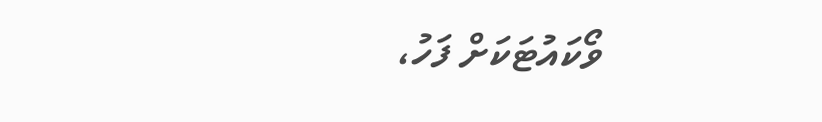ވޯކައުޓަކަށް ފަހު،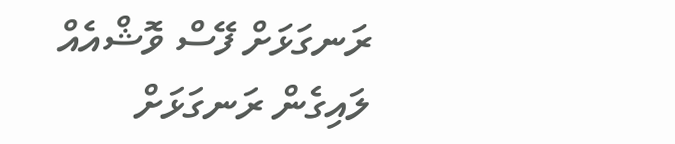ރަނގަޅަށް ފޭސް ވޮޝްއެއް ލައިގެން ރަނގަޅަށް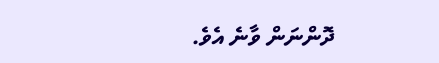ދޮންނަން ވާނެ އެވެ.